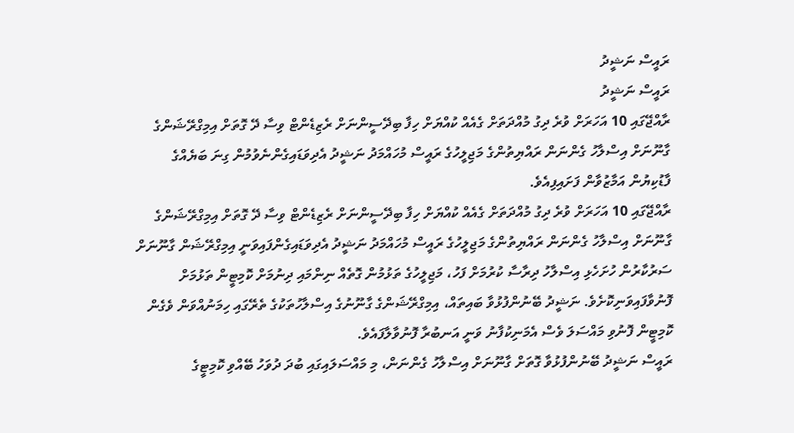ރައީސް ނަޝީދު
ރައީސް ނަޝީދު
ރާއްޖޭގައި 10 އަހަރަށް ވުރެ ދިގު މުއްދަތަށް ގެއެއް ކުއްޔަށް ހިފާ ބިދޭސީންނަށް ރެޒިޑެންޓް ވިސާ ދޭ ގޮތަށް އިމިގްރޭޝަންގެ ގާނޫނަށް އިސްލާހު ގެންނަން ރައްޔިތުންގެ މަޖިލީހުގެ ރައީސް މުހައްމަދު ނަޝީދު އެދިވަޑައިގެންނެވުމުން ގިނަ ބަޔެއްގެ ފާޑުކިޔުން އަމާޒުވާން ފަށައިފިއެވެ.
ރާއްޖޭގައި 10 އަހަރަށް ވުރެ ދިގު މުއްދަތަށް ގެއެއް ކުއްޔަށް ހިފާ ބިދޭސީންނަށް ރެޒިޑެންޓް ވިސާ ދޭ ގޮތަށް އިމިގްރޭޝަންގެ ގާނޫނަށް އިސްލާހު ގެންނަން ރައްޔިތުންގެ މަޖިލީހުގެ ރައީސް މުހައްމަދު ނަޝީދު އެދިވަޑައިގެންފައިވަނީ އިމިގްރޭޝަން ގާނޫނަށް ސަރުކާރުން ހުށަހެޅި އިސްލާހު ދިރާސާ ކުރުމަށް ފަހު، މަޖިލީހުގެ ތަޅުމުން ގޮތެއް ނިންމައި ދިނުމަށް ކޮމިޓީން ތަޅުމަށް ފޮނުވާފައިވަނިކޮށެވެ. ނަޝީދު ބޭނުންފުޅުވާ ބައިތައް، އިމިގްރޭޝަންގެ ގާނޫނުގެ އިސްލާހުތަކުގެ ތެރޭގައި ހިމަނުއްވަން ވެގެން ކޮމިޓީން ފޮނުވި މައްސަލަ ވެސް އެމަނިކުފާނު ވަނީ އަނބުރާ ފޮނުވާލާފައެވެ.
ރައީސް ނަޝީދު ބޭނުންފުޅުވާ ގޮތަށް ގާނޫނަށް އިސްލާހު ގެންނަން، މި މައްސަލައިގައި ބުދަ ދުވަހު ބޭއްވި ކޮމިޓީގެ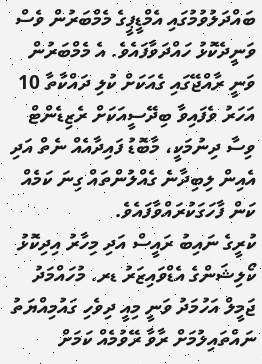ބައްދަލުވުމުގައި އެމްޑީޕީގެ މެމްބަރުން ވެސް ވަނީދެކޮޅު ހައްދަވާފައެވެ. އެ މެމްބަރުން ވަނީ ރާއްޖޭގައި ގެއަކަށް ކުލި ދައްކާތާ 10 އަހަރު ވެފައިވާ ބިދޭސީއަކަށް ރެޒިޑެންޓް ވިސާ ދިނުމަކީ، މާބޮޑު ފައިދާއެއް ނެތް އަދި އެއިން ލިބިދާނެ ގެއްލުންތައް ގިނަ ކަމެއް ކަން ފާހަގަކުރައްވާފައެވެ.
ކުރީގެ ނައިބު ރައީސް އަދި މިހާރު އިދިކޮޅު ކޯލިޝަންގެ އެޑްވައިޒަރު ޑރ. މުހައްމަދު ޖަމީލް އަހުމަދު ވަނީ މިއީ ދިވެހި ގައުމިއްޔަތު ނައްތައިލުމަށް ރާވާ ރޭވުމެއް ކަމަށް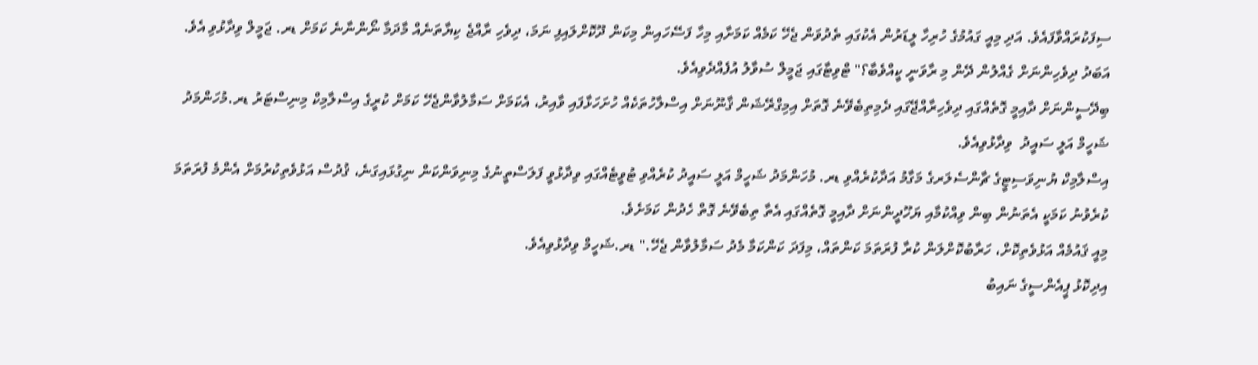ސިފަކުރައްވާފައެވެ. އަދި މިއީ ގައުމުގެ ހުރިހާ ލީޑަރުން އެކުގައި ތެދުވަން ޖެހޭ ކަމެއް ކަމަށާއި މިހާ ފަސޭހައިން މިކަން ދޫކޮށްލައިފި ނަމަ، ދިވެހި ރާއްޖެ ކިޔާތަނެއް މާދަމާ ނޯންނާނެ ކަމަށް ޑރ. ޖަމީލް ވިދާޅުވި އެވެ.
އަބަދު ދިވެހިންނަށް ގެއްލުން ދޭން މި ރާވަނީ ކީއްވެބާ؟" ޓްވިޓާގައި ޖަމީލް ސުވާލު އުފެއްދެވިއެވެ.
ބިދޭސީންނަށް ދާއިމީ ގޮތެއްގައި ދިވެހިރާއްޖޭގައި ދެމިތިބެވޭނެ ގޮތަށް އިމިގްރޭޝަން ޤާނޫނަށް އިސްލާހުތަކެއް ހުށަހަޅާފައި ވާއިރު، އެކަމަށް ސަމާލުވާންޖެހޭ ކަމަށް ކުރީގެ އިސްލާމިކް މިނިސްޓަރު ޑރ.މުހަންމަދު ޝަހީމް އަލީ ސައީދު  ވިދާޅުވިއެވެ.
އިސްލާމިކް ޔުނިވަސިޓީގެ ޗާންސެލަރގެ މަގާމު އަދާކުރެއްވި ޑރ. މުހަންމަދު ޝަހީމް އަލީ ސައީދު ކުރެއްވި ޓުވީޓެއްގައި ވިދާޅުވީ ފަލަސްތީނުގެ މިނިވަންކަން ނިގުޅައިގަނެ، ޤުދުސް އަޅުވެތިކުރުމަށް އެންމެ ފުރަތަމަ ކުރެވުނު ކަމަކީ އެތަނުން ބިން ވިއްކުމާއި ޔަހޫދީންނަށް ދާއިމީ ގޮތެއްގައި އެތާ ތިބެވޭނެ ގޮތް ހެދުން ކަމަށެވެ.
މިއީ ޤައުމެއް އަޅުވެތިކޮށް، ހަރާބުކޮށްލަން ކުރާ ފުރަތަމަ ކަންތައް، މިފަދަ ކަންކަމާ މެދު ސަމާލުވާން ޖެހޭ." ޑރ.ޝަހީމް ވިދާޅުވިއެވެ.
އިދިކޮޅު ޕީއެންސީގެ ނައިބު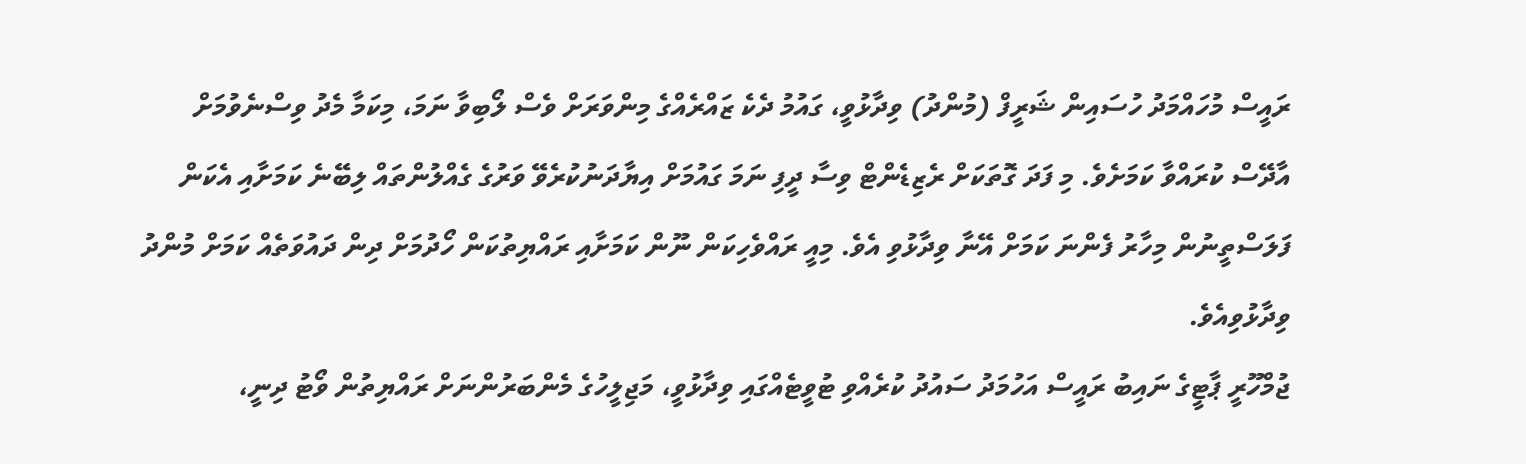ރައީސް މުހައްމަދު ހުސައިން ޝަރީފް (މުންދު) ވިދާޅުވީ، ގައުމު ދެކެ ޒައްރެއްގެ މިންވަރަށް ވެސް ލޯބިވާ ނަމަ، މިކަމާ މެދު ވިސްނެވުމަށް އާދޭސް ކުރައްވާ ކަމަށެވެ. މި ފަދަ ގޮތަކަށް ރެޒިޑެންޓް ވިސާ ދީފި ނަމަ ގައުމަށް އިޔާދަނުކުރެވޭ ވަރުގެ ގެއްލުންތައް ލިބޭނެ ކަމަށާއި އެކަން ފަލަސްތީނުން މިހާރު ފެންނަ ކަމަށް އޭނާ ވިދާޅުވި އެވެ. މިއީ ރައްވެހިކަން ނޫން ކަމަށާއި ރައްޔިތުކަން ހޯދުމަށް ދިން ދައުވަތެއް ކަމަށް މުންދު ވިދާޅުވިއެވެ.
ޖުމްހޫރީ ޕާޓީގެ ނައިބު ރައީސް އަހުމަދު ސައުދު ކުރެއްވި ޓުވީޓެއްގައި ވިދާޅުވީ، މަޖިލީހުގެ މެންބަރުންނަށް ރައްޔިތުން ވޯޓު ދިނީ،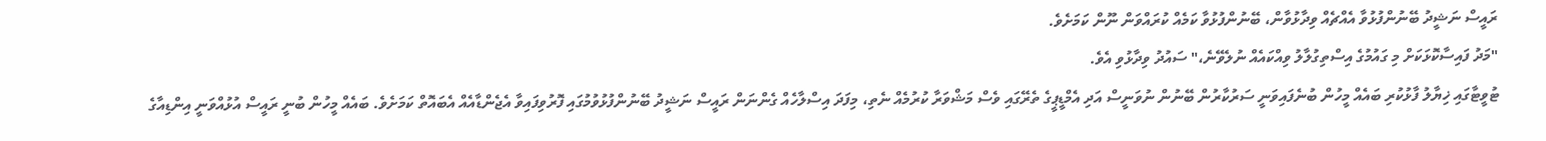ރައީސް ނަޝީދު ބޭނުންފުޅުވާ އެއްޗެއް ވިދާޅުވާން، ބޭނުންފުޅުވާ ކަމެއް ކުރައްވަން ނޫން ކަމަށެވެ.
"މަދު ފައިސާކޮޅަކަށް މި ގައުމުގެ އިސްތިގުލާލު ވިއްކައެއް ނުލެވޭނެ،" ސައުދު ވިދާޅުވި އެވެ.
ޓުވީޓާގައި ޚިޔާލު ފާޅުކުރި ބައެއް މީހުން ބުނެފައިވަނީ ސަރުކާރުން ބޭނުން ނުވަނީސް އަދި އެމްޑީޕީގެ ތެރޭގައި ވެސް މަޝްވަރާ ކުރުމެއް ނެތި، މިފަދަ އިސްލާހެއް ގެންނަން ރައީސް ނަޝީދު ބޭނުންފުޅުވުމުގައި ފޮރުވިފައިވާ އެޖެންޑާއެއް އެބައޮތް ކަމަށެވެ. ބައެއް މީހުން ބުނީ ރައީސް އުޅުއްވަނީ އިންޑިއާގެ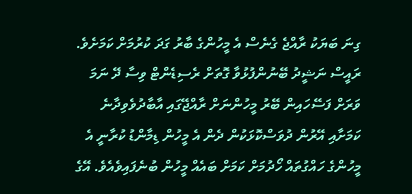ގިނަ ބަޔަކު ރާއްޖެ ގެނެސް އެ މީހުންގެ ބާރު ގަދަ ކުރުމަށް ކަމަށެވެ.
ރައީސް ނަޝީދު ބޭނުންފުޅުވާ ގޮތަށް ރެސިޑެންޓް ވިސާ ދޭ ނަމަ ވަރަށް ފަސޭހައިން ބޭރު މީހުންނަށް ރާއްޖޭގައި އާބާދުވެވިދާނެ ކަމަށާއި އޭރުން ދުވަސްކޮޅަކުން ދެން އެ މީހުން ޑިމާންޑު ކުރާނީ އެ މީހުންގެ ހައްގުތައް ހޯދުމަށް ކަމަށް ބައެއް މީހުން ބުނެފައިވެއެވެ. އޭގެ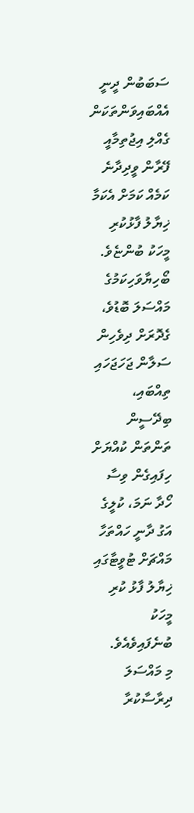ސަބަބުން ދީނީ އެއްބައިވަންތަކަން ގެއްލި އިޖުތިމާއީ ފޭރާން ވީދިދާނެ ކަމެއް ކަމަށް އެކަމާ ޚިޔާލު ފާޅުކުރި މީހަކު ބުންޏެވެ.
ބޯހިޔާވަހިކަމުގެ މައްސަލަ ބޮޑުވެ، ގެދޮރަށް ދިވެހިން ސަލާން ޖަހަޖަހައި ތިއްބައި، ބިދޭސީން ތަންތަން ކުއްޔަށް ހިފައިގެން ވިސާ ހޯދާ ނަމަ، ކުލީގެ އަގު ދާނީ ހައްތަހާ މައްޗަށް ޓުވީޓާގައި ޚިޔާލު ފާޅު ކުރި މީހަކު ބުނެފައިވެއެވެ.
މި މައްސަލަ ދިރާސާކުރާ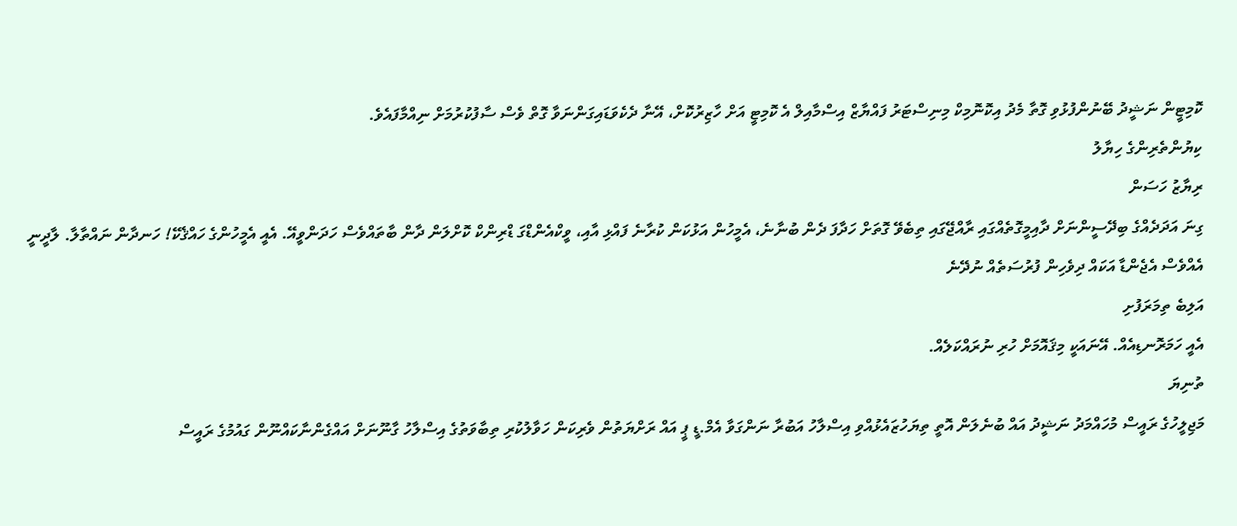ކޮމިޓީން ނަޝީދު ބޭނުންފުޅުވި ގޮތާ މެދު އިކޮނޮމިކް މިނިސްޓަރު ފައްޔާޒް އިސްމާއިލް އެ ކޮމިޓީ އަށް ހާޒިރުކޮށް، އޭނާ ދެކެވަޑައިގަންނަވާ ގޮތް ވެސް ސާފުކުރުމަށް ނިއްމާފައެވެ.
ކިޔުންތެރިންގެ ހިޔާލު
ރިޔާޒު ހަސަން
ގިނަ އަދަދެއްގެ ބިދޭސީންނަށް ދާއިމީގޮތެއްގައި ރާއްޖޭގައި ތިބެވޭ ގޮތަށް ހަދާފަ ދެން ބުނާނެ، އެމީހުން އަޅުކަން ކުރާނެ ފައްޅި އާއި، ވީކްއެންޑްގަ ޑްރިންކް ކޮށްލަން ދާން ބާތައްވެސް ހަދަންވީއޭ. އެއީ އެމީހުންގެ ހައްޤެކޭ! ހަނދާން ނައްތާލާ. ލާދީނީ އެއްވެސް އެޖެންޑާ އަކައް ދިވެހިން ފުރުސަތެއް ނުދޭނެ
އަލިބެ ތިމަރަފުށި
އެއީ ހަމަރޮނޑިއެއް. އޭނައަކީ މިޤައޮމަށް ހުރި ނުރައްކަލެއް.
ތުނިޔަ
މަޖިލީހުގެ ރައީސް މުހައްމަދު ނަޝީދު އައް ބުނެލަން އޮތީ ތިޔަހުޒައެޅުއްވި އިސްލާހު އަބުރާ ނަންގަވާ އެމް.ޑީ ޕީ އައް ރަށްޔަތުން ވެރިކަން ހަވާލުކުރި ތިބާވަތުގެ އިސްލާހު ގާނޫނަށް އައްގެންނާކައްނޫން ގައުމުގެ ރައީސް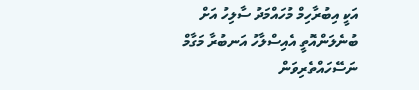އަކީ އިބުރާހިމް މުހައްމަދު ސާލިހު އަށް ބުނެލަންއޮތީ އެއިސްލާހު އަނބުރާ މަގާމް ނަސޭހައްތެރިވަން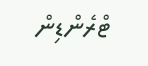ޓްރެންޑިން